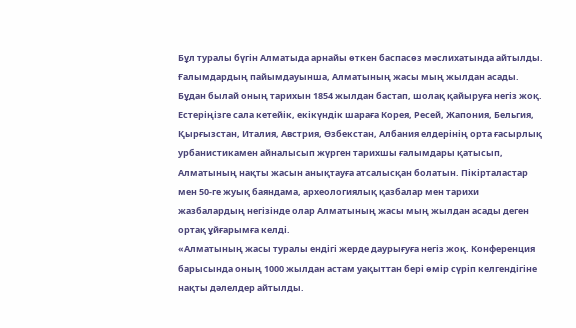Бұл туралы бүгін Алматыда арнайы өткен баспасөз мәслихатында айтылды.
Ғалымдардың пайымдауынша, Алматының жасы мың жылдан асады. Бұдан былай оның тарихын 1854 жылдан бастап, шолақ қайыруға негіз жоқ.
Естеріңізге сала кетейік, екікүндік шараға Корея, Ресей, Жапония, Бельгия, Қырғызстан, Италия, Австрия, Өзбекстан, Албания елдерінің орта ғасырлық урбанистикамен айналысып жүрген тарихшы ғалымдары қатысып, Алматының нақты жасын анықтауға атсалысқан болатын. Пікірталастар мен 50-ге жуық баяндама, археологиялық қазбалар мен тарихи жазбалардың негізінде олар Алматының жасы мың жылдан асады деген ортақ ұйғарымға келді.
«Алматының жасы туралы ендігі жерде даурығуға негіз жоқ. Конференция барысында оның 1000 жылдан астам уақыттан бері өмір сүріп келгендігіне нақты дәлелдер айтылды.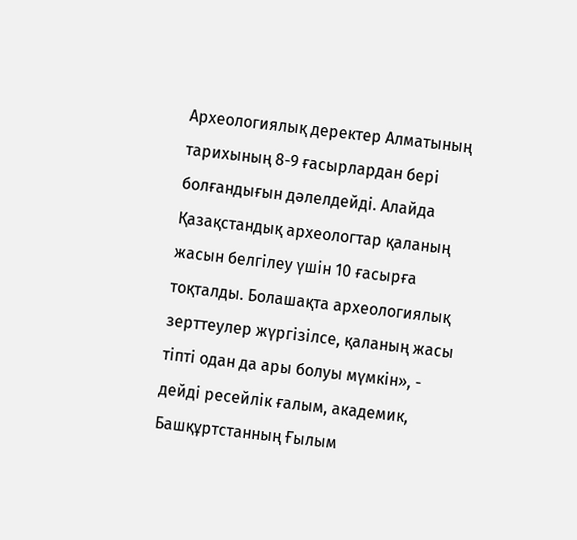Археологиялық деректер Алматының тарихының 8-9 ғасырлардан бері болғандығын дәлелдейді. Алайда Қазақстандық археологтар қаланың жасын белгілеу үшін 10 ғасырға тоқталды. Болашақта археологиялық зерттеулер жүргізілсе, қаланың жасы тіпті одан да ары болуы мүмкін», - дейді ресейлік ғалым, академик, Башқұртстанның Ғылым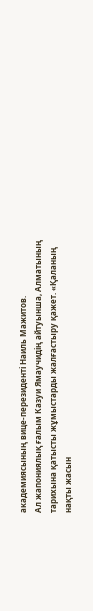академиясының вице-перезиденті Наиль Мажитов.
Ал жапониялық ғалым Казуи Ямаучидің айтуынша, Алматының тарихына қатысты жұмыстарды жалғастыру қажет. «Қаланың нақты жасын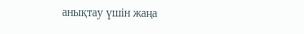анықтау үшін жаңа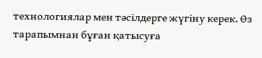технологиялар мен тәсілдерге жүгіну керек. Өз тарапымнан бұған қатысуға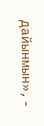дайынмын»,-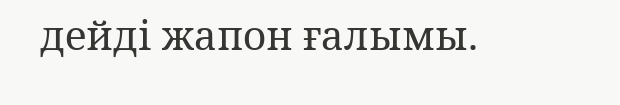дейді жапон ғалымы.